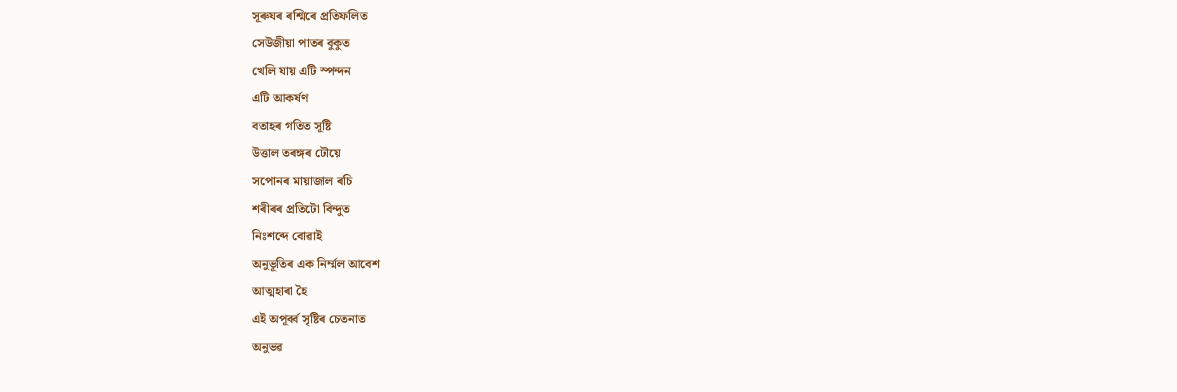সূৰুযৰ ৰশ্মিৰে প্ৰতিফলিত
সেউজীয়া পাতৰ বুকুত
খেলি যায় এটি স্পন্দন
এটি আকৰ্ষণ
বতাহৰ গতিত সূষ্টি
উত্তাল তৰঙ্গৰ ঢৌয়ে
সপোনৰ মায়াজাল ৰচি
শৰীৰৰ প্ৰতিটো বিন্দুত
নিঃশব্দে বোৱাই
অনুভূতিৰ এক নিৰ্ম্মল আবেশ
আত্মহাৰা হৈ
এই অপূৰ্ব্ব সৃষ্টিৰ চেতনাত
অনুভৱ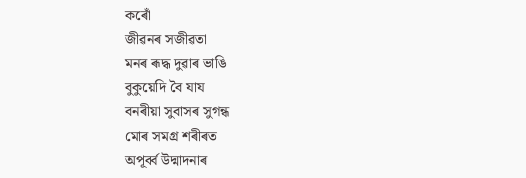কৰোঁ
জীৱনৰ সজীৱতা
মনৰ ৰূদ্ধ দুৱাৰ ভাঙি
বুকুয়েদি বৈ যায
বনৰীয়া সুবাসৰ সুগন্ধ
মোৰ সমগ্র শৰীৰত
অপূৰ্ব্ব উদ্মাদনাৰ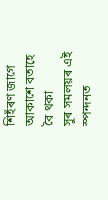শিহঁৰণ জাগে
আকাশে বতাহে বৈ থকা
সুৰ সমলয়ৰ এই স্পন্দনত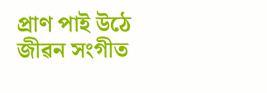প্রাণ পাই উঠে
জীৱন সংগীত